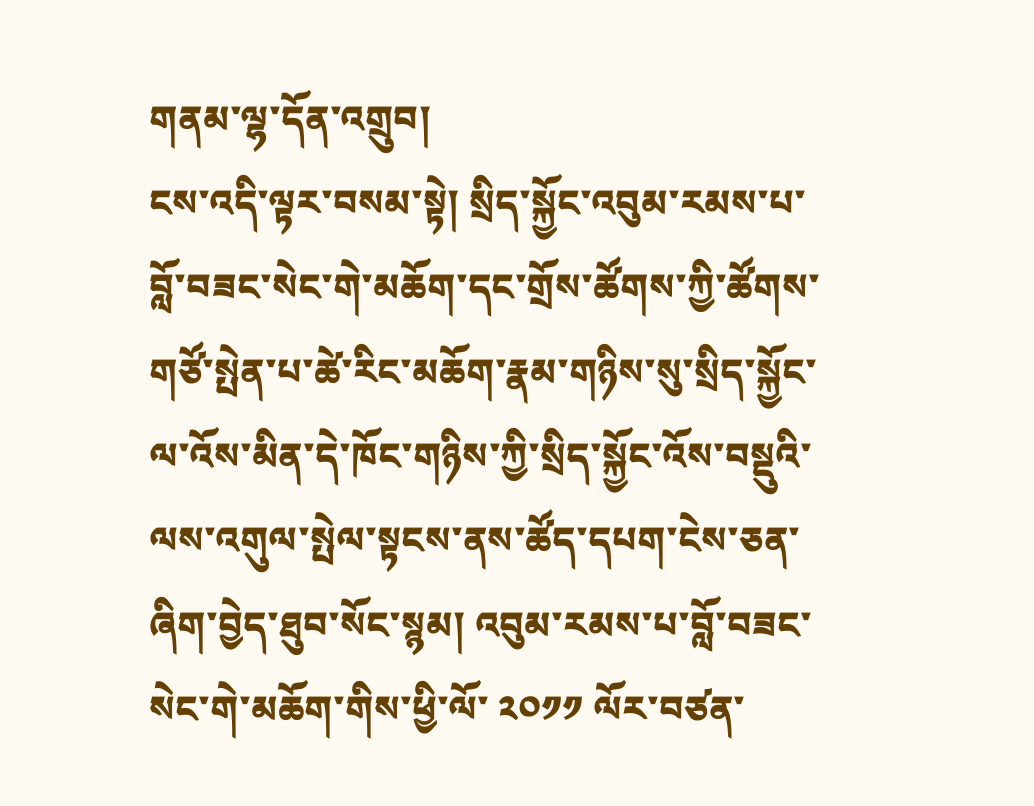གནམ་ལྷ་དོན་འགྲུབ།
ངས་འདི་ལྟར་བསམ་སྟེ། སྲིད་སྐྱོང་འབུམ་རམས་པ་བློ་བཟང་སེང་གེ་མཆོག་དང་གྲོས་ཚོགས་ཀྱི་ཚོགས་གཙོ་སྤེན་པ་ཚེ་རིང་མཆོག་རྣམ་གཉིས་སུ་སྲིད་སྐྱོང་ལ་འོས་མིན་དེ་ཁོང་གཉིས་ཀྱི་སྲིད་སྐྱོང་འོས་བསྡུའི་ལས་འགུལ་སྤེལ་སྟངས་ནས་ཚོད་དཔག་ངེས་ཅན་ཞིག་བྱེད་ཐུབ་སོང་སྙམ། འབུམ་རམས་པ་བློ་བཟང་སེང་གེ་མཆོག་གིས་ཕྱི་ལོ་ ༢༠༡༡ ལོར་བཙན་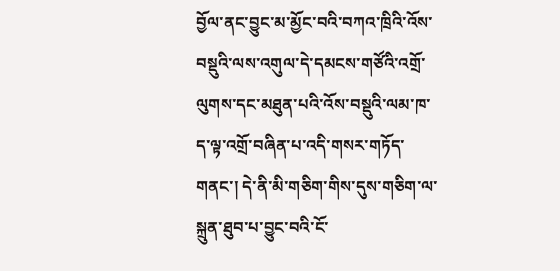བྱོལ་ནང་བྱུང་མ་མྱོང་བའི་བཀའ་ཁྲིའི་འོས་བསྡུའི་ལས་འགུལ་དེ་དམངས་གཙོའི་འགྲོ་ལུགས་དང་མཐུན་པའི་འོས་བསྡུའི་ལམ་ཁ་ད་ལྟ་འགྲོ་བཞིན་པ་འདི་གསར་གཏོད་གནང་། དེ་ནི་མི་གཅིག་གིས་དུས་གཅིག་ལ་སྐྲུན་ཐུབ་པ་བྱུང་བའི་ངོ་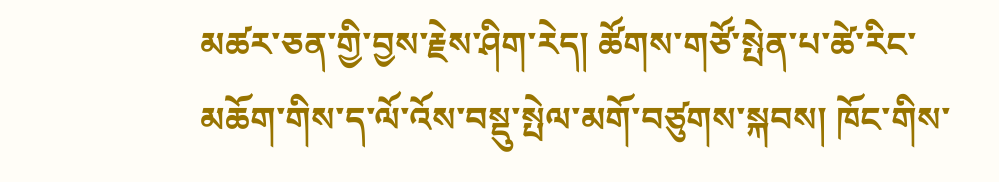མཚར་ཅན་གྱི་བྱས་རྗེས་ཤིག་རེད། ཚོགས་གཙོ་སྤེན་པ་ཚེ་རིང་མཆོག་གིས་ད་ལོ་འོས་བསྡུ་སྤེལ་མགོ་བཙུགས་སྐབས། ཁོང་གིས་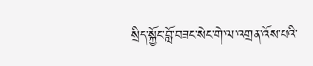སྲིད་སྐྱོང་བློ་བཟང་སེང་གེ་ལ་འགྲན་འོས་པའི་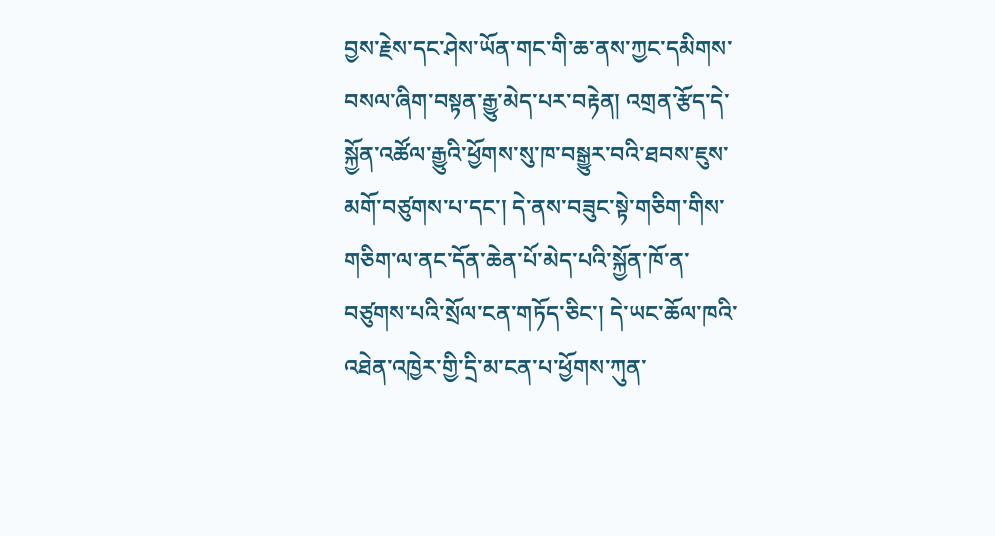བྱས་རྗེས་དང་ཤེས་ཡོན་གང་གི་ཆ་ནས་ཀྱང་དམིགས་བསལ་ཞིག་བསྟན་རྒྱུ་མེད་པར་བརྟེན། འགྲན་རྩོད་དེ་སྐྱོན་འཚོལ་རྒྱུའི་ཕྱོགས་སུ་ཁ་བསྒྱུར་བའི་ཐབས་ཇུས་མགོ་བཙུགས་པ་དང་། དེ་ནས་བཟུང་སྟེ་གཅིག་གིས་གཅིག་ལ་ནང་དོན་ཆེན་པོ་མེད་པའི་སྐྱོན་ཁོ་ན་བཙུགས་པའི་སྲོལ་ངན་གཏོད་ཅིང་། དེ་ཡང་ཆོལ་ཁའི་འཐེན་འཁྱེར་གྱི་དྲི་མ་ངན་པ་ཕྱོགས་ཀུན་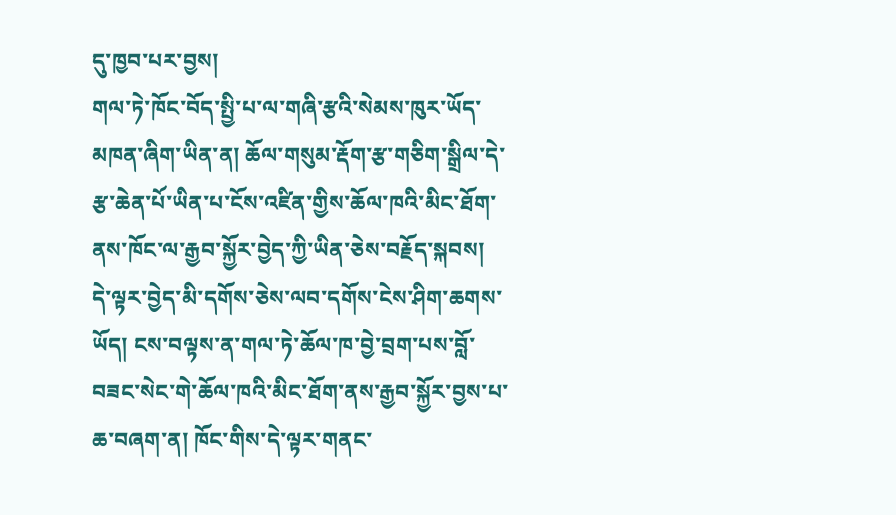དུ་ཁྱབ་པར་བྱས།
གལ་ཏེ་ཁོང་བོད་སྤྱི་པ་ལ་གཞི་རྩའི་སེམས་ཁུར་ཡོད་མཁན་ཞིག་ཡིན་ན། ཆོལ་གསུམ་རྡོག་རྩ་གཅིག་སྒྲིལ་དེ་རྩ་ཆེན་པོ་ཡིན་པ་ངོས་འཛིན་གྱིས་ཆོལ་ཁའི་མིང་ཐོག་ནས་ཁོང་ལ་རྒྱབ་སྐྱོར་བྱེད་ཀྱི་ཡིན་ཅེས་བརྗོད་སྐབས། དེ་ལྟར་བྱེད་མི་དགོས་ཅེས་ལབ་དགོས་ངེས་ཤིག་ཆགས་ཡོད། ངས་བལྟས་ན་གལ་ཏེ་ཆོལ་ཁ་བྱེ་བྲག་པས་བློ་བཟང་སེང་གེ་ཆོལ་ཁའི་མིང་ཐོག་ནས་རྒྱབ་སྐྱོར་བྱས་པ་ཆ་བཞག་ན། ཁོང་གིས་དེ་ལྟར་གནང་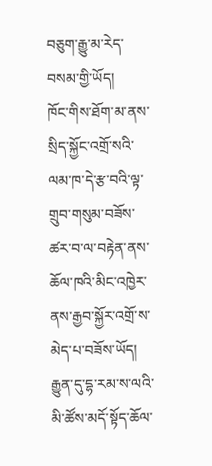བཅུག་རྒྱུ་མ་རེད་བསམ་གྱི་ཡོད།
ཁོང་གིས་ཐོག་མ་ནས་སྲིད་སྐྱོང་འགྲོ་སའི་ལམ་ཁ་དེ་རྩ་བའི་ལྟ་གྲུབ་གསུམ་བཟོས་ཚར་བ་ལ་བརྟེན་ནས་ཆོལ་ཁའི་མིང་འཁྱེར་ནས་རྒྱབ་སྐྱོར་འགྲོ་ས་མེད་པ་བཟོས་ཡོད། རྒྱུན་དུ་དྷ་རམ་ས་ལའི་མི་ཚོས་མདོ་སྟོད་ཆོལ་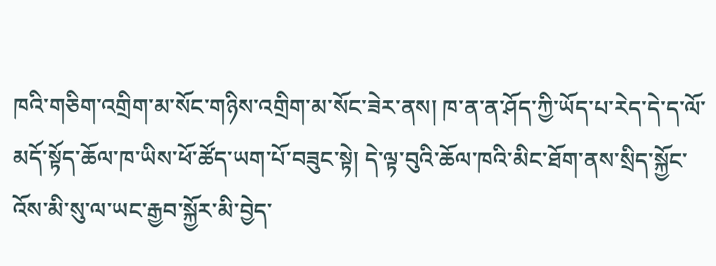ཁའི་གཅིག་འགྲིག་མ་སོང་གཉིས་འགྲིག་མ་སོང་ཟེར་ནས། ཁ་ན་ན་ཤོད་ཀྱི་ཡོད་པ་རེད་དེ་ད་ལོ་མདོ་སྟོད་ཆོལ་ཁ་ཡིས་ཕོ་ཚོད་ཡག་པོ་བཟུང་སྟེ། དེ་ལྟ་བུའི་ཆོལ་ཁའི་མིང་ཐོག་ནས་སྲིད་སྐྱོང་འོས་མི་སུ་ལ་ཡང་རྒྱབ་སྐྱོར་མི་བྱེད་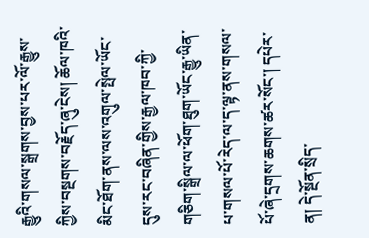རྒྱུའི་གསལ་སྒྲགས་བྱས་པར་ལོ་རྒྱུས་ཀྱིས་བསྔགས་བརྗོད་ཞུ་ངེས། ཆོལ་ཁའི་མིང་ཐོག་ནས་ལས་འགུལ་སྤེལ་ཡོང་དུས་རང་བཞིན་གྱིས་རྒྱལ་ཁབ་ཀྱི་གཅིག་སྒྲིལ་ལ་ཕོག་ཐུག་ཡོང་རྒྱུ་ཡིན་པ་གསལ་པོ་རེད་ལ་ད་ལྟ་ནས་གསལ་པོ་ཞེ་དྲགས་ཆགས་ཚར་སོང་། དཔེར་ན། དེ་སྔོན་སྲིད་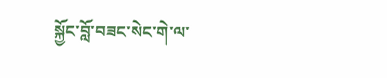སྐྱོང་བློ་བཟང་སེང་གེ་ལ་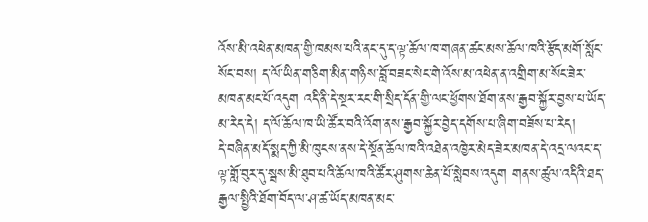འོས་མི་འཕེན་མཁན་གྱི་ཁམས་པའི་ནང་དུ་ད་ལྟ་ཆོལ་ཁ་གཞན་ཚང་མས་ཆོལ་ཁའི་རྩོད་མགོ་སློང་སོང་བས། ད་ལོ་ཡིན་གཅིག་མིན་གཉིས་བློ་བཟང་སེང་གེ་འོས་མ་འཕེན་ན་འགྲིག་མ་སོང་ཟེར་མཁན་མང་པོ་འདུག འདི་ནི་དེ་སྔར་རང་གི་སྲིད་དོན་གྱི་ལང་ཕྱོགས་ཐོག་ནས་རྒྱབ་སྐྱོར་བྱས་པ་ཡོད་མ་རེད་དེ། ད་ལོ་ཆོལ་ཁ་ཡི་ཚོར་བའི་འོག་ནས་རྒྱབ་སྐྱོར་བྱེད་དགོས་པ་ཞིག་བཟོས་པ་རེད།
དེ་བཞིན་མདོ་སྨད་ཀྱི་མི་ཁུངས་ནས་དེ་སྔོན་ཆོལ་ཁའི་འཐེན་འཁྱེར་མེད་ཟེར་མཁན་དེ་འདྲ་ལའང་ད་ལྟ་གློ་བུར་དུ་སྦས་མི་ཐུབ་པའི་ཆོལ་ཁའི་ཚོར་ཤུགས་ཆེན་པོ་སླེབས་འདུག གནས་ཚུལ་འདིའི་ཐད་རྒྱལ་སྤྱིའི་ཐོག་བོད་ལ་ཤ་ཚ་ཡོད་མཁན་མང་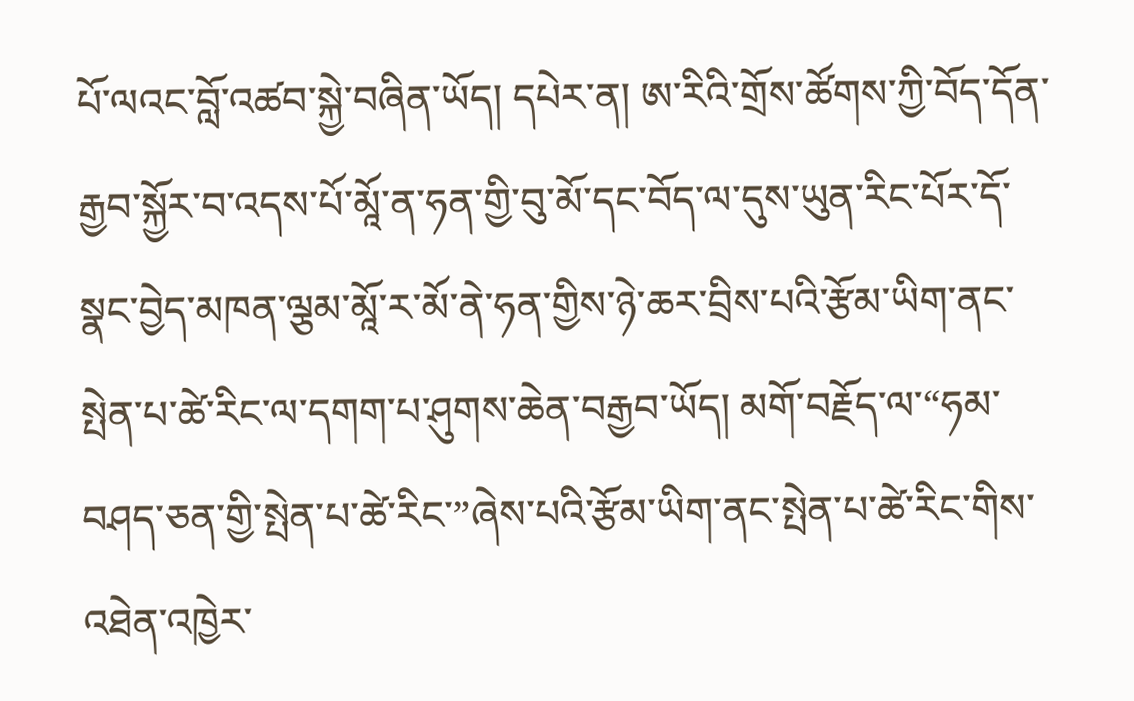པོ་ལའང་བློ་འཚབ་སྐྱེ་བཞིན་ཡོད། དཔེར་ན། ཨ་རིའི་གྲོས་ཚོགས་ཀྱི་བོད་དོན་རྒྱབ་སྐྱོར་བ་འདས་པོ་མཱོ་ན་ཧན་གྱི་བུ་མོ་དང་བོད་ལ་དུས་ཡུན་རིང་པོར་དོ་སྣང་བྱེད་མཁན་ལྕམ་མཱོ་ར་མོ་ནེ་ཧན་གྱིས་ཉེ་ཆར་བྲིས་པའི་རྩོམ་ཡིག་ནང་སྤེན་པ་ཚེ་རིང་ལ་དགག་པ་ཤུགས་ཆེན་བརྒྱབ་ཡོད། མགོ་བརྗོད་ལ་“ཧམ་བཤད་ཅན་གྱི་སྤེན་པ་ཚེ་རིང་”ཞེས་པའི་རྩོམ་ཡིག་ནང་སྤེན་པ་ཚེ་རིང་གིས་འཐེན་འཁྱེར་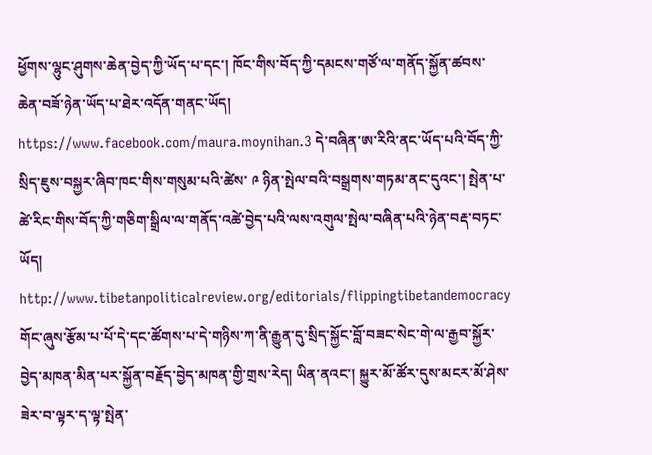ཕྱོགས་ལྷུང་ཤུགས་ཆེན་བྱེད་ཀྱི་ཡོད་པ་དང་། ཁོང་གིས་བོད་ཀྱི་དམངས་གཙོ་ལ་གནོད་སྐྱོན་ཚབས་ཆེན་བཟོ་ཉེན་ཡོད་པ་ཐེར་འདོན་གནང་ཡོད། https://www.facebook.com/maura.moynihan.3 དེ་བཞིན་ཨ་རིའི་ནང་ཡོད་པའི་བོད་ཀྱི་སྲིད་ཇུས་བསྐྱར་ཞིབ་ཁང་གིས་གསུམ་པའི་ཚེས་ ༩ ཉིན་སྤེལ་བའི་བསྒྲགས་གཏམ་ནང་དུའང་། སྤེན་པ་ཚེ་རིང་གིས་བོད་ཀྱི་གཅིག་སྒྲིལ་ལ་གནོད་འཚེ་བྱེད་པའི་ལས་འགུལ་སྤེལ་བཞིན་པའི་ཉེན་བརྡ་བཏང་ཡོད།
http://www.tibetanpoliticalreview.org/editorials/flippingtibetandemocracy གོང་ཞུས་རྩོམ་པ་པོ་དེ་དང་ཚོགས་པ་དེ་གཉིས་ཀ་ནི་རྒྱུན་དུ་སྲིད་སྐྱོང་བློ་བཟང་སེང་གེ་ལ་རྒྱབ་སྐྱོར་བྱེད་མཁན་མིན་པར་སྐྱོན་བརྗོད་བྱེད་མཁན་གྱི་གྲས་རེད། ཡིན་ནའང་། སྐྱུར་མོ་ཚོར་དུས་མངར་མོ་ཤེས་ཟེར་བ་ལྟར་ད་ལྟ་སྤེན་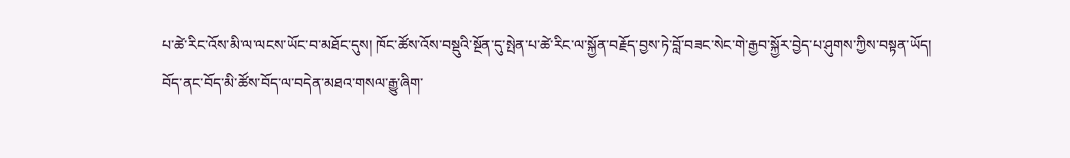པ་ཚེ་རིང་འོས་མི་ལ་ལངས་ཡོང་བ་མཐོང་དུས། ཁོང་ཚོས་འོས་བསྡུའི་སྔོན་དུ་སྤེན་པ་ཚེ་རིང་ལ་སྐྱོན་བརྗོད་བྱས་ཏེ་བློ་བཟང་སེང་གེ་རྒྱབ་སྐྱོར་བྱེད་པ་ཤུགས་ཀྱིས་བསྟན་ཡོད།
བོད་ནང་བོད་མི་ཚོས་བོད་ལ་བདེན་མཐའ་གསལ་རྒྱུ་ཞིག་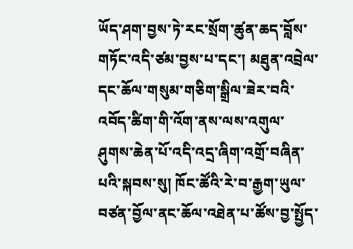ཡོད་ཤག་བྱས་ཏེ་རང་སྲོག་ཚུན་ཆད་བློས་གཏོང་འདི་ཙམ་བྱས་པ་དང་། མཐུན་འབྲེལ་དང་ཆོལ་གསུམ་གཅིག་སྒྲིལ་ཟེར་བའི་འབོད་ཚིག་གི་འོག་ནས་ལས་འགུལ་ཤུགས་ཆེན་པོ་འདི་འདྲ་ཞིག་འགྲོ་བཞིན་པའི་སྐབས་སུ། ཁོང་ཚོའི་རེ་བ་རྒྱག་ཡུལ་བཙན་བྱོལ་ནང་ཆོལ་འཐེན་པ་ཚོས་བྱ་སྤྱོད་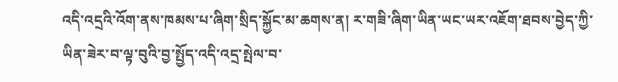འདི་འདྲའི་འོག་ནས་ཁམས་པ་ཞིག་སྲིད་སྐྱོང་མ་ཆགས་ན། ར་གཟི་ཞིག་ཡིན་ཡང་ཡར་འཇོག་ཐབས་བྱེད་ཀྱི་ཡིན་ཟེར་བ་ལྟ་བུའི་བྱ་སྤྱོད་འདི་འདྲ་སྤེལ་བ་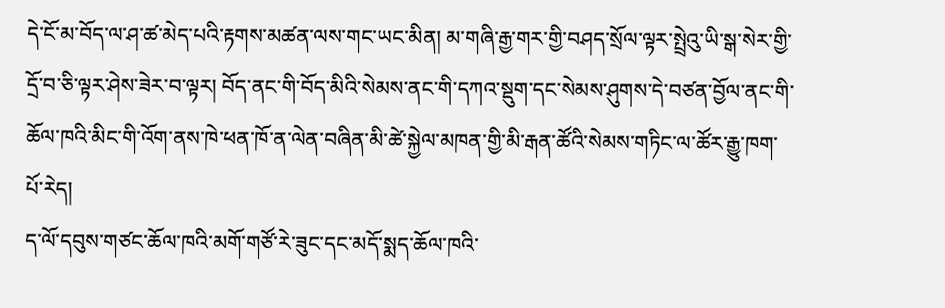དེ་ངོ་མ་བོད་ལ་ཤ་ཚ་མེད་པའི་རྟགས་མཚན་ལས་གང་ཡང་མིན། མ་གཞི་རྒྱ་གར་གྱི་བཤད་སྲོལ་ལྟར་སྤྲེའུ་ཡི་སྒ་སེར་གྱི་དྲོ་བ་ཅི་ལྟར་ཤེས་ཟེར་བ་ལྟར། བོད་ནང་གི་བོད་མིའི་སེམས་ནང་གི་དཀའ་སྡུག་དང་སེམས་ཤུགས་དེ་བཙན་བྱོལ་ནང་གི་ཆོལ་ཁའི་མིང་གི་འོག་ནས་ཁེ་ཕན་ཁོ་ན་ལེན་བཞིན་མི་ཚེ་སྐྱེལ་མཁན་གྱི་མི་རྒན་ཚོའི་སེམས་གཏིང་ལ་ཚོར་རྒྱུ་ཁག་པོ་རེད།
ད་ལོ་དབུས་གཙང་ཆོལ་ཁའི་མགོ་གཙོ་རེ་ཟུང་དང་མདོ་སྨད་ཆོལ་ཁའི་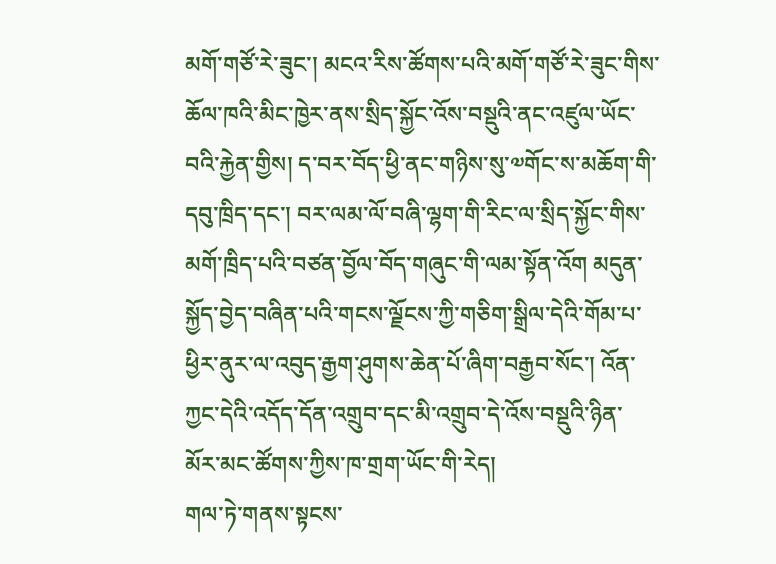མགོ་གཙོ་རེ་ཟུང་། མངའ་རིས་ཚོགས་པའི་མགོ་གཙོ་རེ་ཟུང་གིས་ཆོལ་ཁའི་མིང་ཁྱེར་ནས་སྲིད་སྐྱོང་འོས་བསྡུའི་ནང་འཛུལ་ཡོང་བའི་རྐྱེན་གྱིས། ད་བར་བོད་ཕྱི་ནང་གཉིས་སུ་༧གོང་ས་མཆོག་གི་དབུ་ཁྲིད་དང་། བར་ལམ་ལོ་བཞི་ལྷག་གི་རིང་ལ་སྲིད་སྐྱོང་གིས་མགོ་ཁྲིད་པའི་བཙན་བྱོལ་བོད་གཞུང་གི་ལམ་སྟོན་འོག མདུན་སྐྱོད་བྱེད་བཞིན་པའི་གངས་ལྗོངས་ཀྱི་གཅིག་སྒྲིལ་དེའི་གོམ་པ་ཕྱིར་ནུར་ལ་འབུད་རྒྱག་ཤུགས་ཆེན་པོ་ཞིག་བརྒྱབ་སོང་། འོན་ཀྱང་དེའི་འདོད་དོན་འགྲུབ་དང་མི་འགྲུབ་དེ་འོས་བསྡུའི་ཉིན་མོར་མང་ཚོགས་ཀྱིས་ཁ་གྲག་ཡོང་གི་རེད།
གལ་ཏེ་གནས་སྟངས་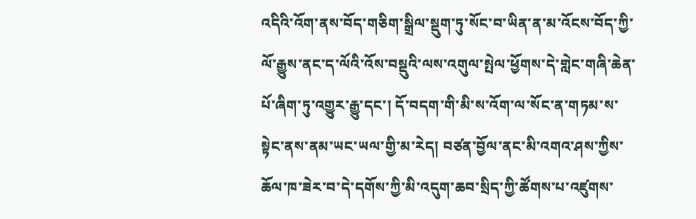འདིའི་འོག་ནས་བོད་གཅིག་སྒྲིལ་སྡུག་ཏུ་སོང་བ་ཡིན་ན་མ་འོངས་བོད་ཀྱི་ལོ་རྒྱུས་ནང་ད་ལོའི་འོས་བསྡུའི་ལས་འགུལ་སྤེལ་ཕྱོགས་དེ་གླེང་གཞི་ཆེན་པོ་ཞིག་ཏུ་འགྱུར་རྒྱུ་དང་། དོ་བདག་གི་མི་ས་འོག་ལ་སོང་ན་གཏམ་ས་སྟེང་ནས་ནམ་ཡང་ཡལ་གྱི་མ་རེད། བཙན་བྱོལ་ནང་མི་འགའ་ཤས་ཀྱིས་ཆོལ་ཁ་ཟེར་བ་དེ་དགོས་ཀྱི་མི་འདུག་ཆབ་སྲིད་ཀྱི་ཚོགས་པ་འཛུགས་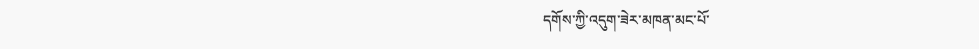དགོས་ཀྱི་འདུག་ཟེར་མཁན་མང་པོ་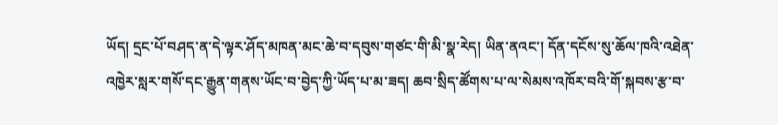ཡོད། དྲང་པོ་བཤད་ན་དེ་ལྟར་ཤོད་མཁན་མང་ཆེ་བ་དབུས་གཙང་གི་མི་སྣ་རེད། ཡིན་ནའང་། དོན་དངོས་སུ་ཆོལ་ཁའི་འཐེན་འཁྱེར་སླར་གསོ་དང་རྒྱུན་གནས་ཡོང་བ་བྱེད་ཀྱི་ཡོད་པ་མ་ཟད། ཆབ་སྲིད་ཚོགས་པ་ལ་སེམས་འཁོར་བའི་གོ་སྐབས་རྩ་བ་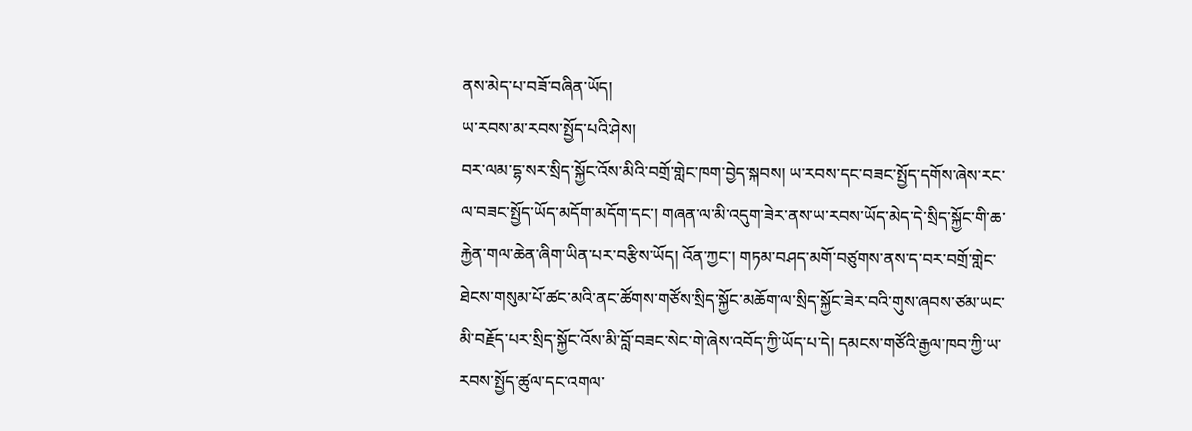ནས་མེད་པ་བཟོ་བཞིན་ཡོད།
ཡ་རབས་མ་རབས་སྤྱོད་པའི་ཤེས།
བར་ལམ་དྷ་སར་སྲིད་སྐྱོང་འོས་མིའི་བགྲོ་གླེང་ཁག་བྱེད་སྐབས། ཡ་རབས་དང་བཟང་སྤྱོད་དགོས་ཞེས་རང་ལ་བཟང་སྤྱོད་ཡོད་མདོག་མདོག་དང་། གཞན་ལ་མི་འདུག་ཟེར་ནས་ཡ་རབས་ཡོད་མེད་དེ་སྲིད་སྐྱོང་གི་ཆ་རྐྱེན་གལ་ཆེན་ཞིག་ཡིན་པར་བརྩིས་ཡོད། འོན་ཀྱང་། གཏམ་བཤད་མགོ་བཙུགས་ནས་ད་བར་བགྲོ་གླེང་ཐེངས་གསུམ་པོ་ཚང་མའི་ནང་ཚོགས་གཙོས་སྲིད་སྐྱོང་མཆོག་ལ་སྲིད་སྐྱོང་ཟེར་བའི་གུས་ཞབས་ཙམ་ཡང་མི་བརྗོད་པར་སྲིད་སྐྱོང་འོས་མི་བློ་བཟང་སེང་གེ་ཞེས་འབོད་ཀྱི་ཡོད་པ་དེ། དམངས་གཙོའི་རྒྱལ་ཁབ་ཀྱི་ཡ་རབས་སྤྱོད་ཚུལ་དང་འགལ་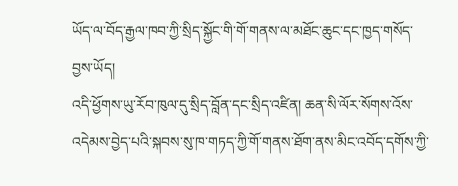ཡོད་ལ་བོད་རྒྱལ་ཁབ་ཀྱི་སྲིད་སྐྱོང་གི་གོ་གནས་ལ་མཐོང་ཆུང་དང་ཁྱད་གསོད་བྱས་ཡོད།
འདི་ཕྱོགས་ཡུ་རོབ་ཁུལ་དུ་སྲིད་བློན་དང་སྲིད་འཛིན། ཆན་སི་ལོར་སོགས་འོས་འདེམས་བྱེད་པའི་སྐབས་སུ་ཁ་གཏད་ཀྱི་གོ་གནས་ཐོག་ནས་མིང་འབོད་དགོས་ཀྱི་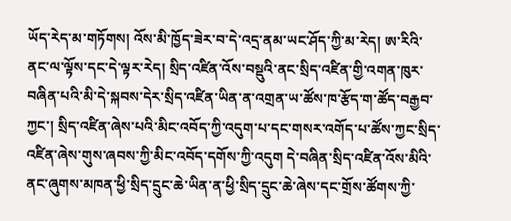ཡོད་རེད་མ་གཏོགས། འོས་མི་ཁྱོད་ཟེར་བ་དེ་འདྲ་ནམ་ཡང་ཤོད་ཀྱི་མ་རེད། ཨ་རིའི་ནང་ལ་ལྟོས་དང་དེ་ལྟར་རེད། སྲིད་འཛིན་འོས་བསྡུའི་ནང་སྲིད་འཛིན་གྱི་འགན་ཁུར་བཞིན་པའི་མི་དེ་སྐབས་དེར་སྲིད་འཛིན་ཡིན་ན་འགྲན་ཡ་ཚོས་ཁ་རྩོད་ག་ཚོད་བརྒྱབ་ཀྱང་། སྲིད་འཛིན་ཞེས་པའི་མིང་འབོད་ཀྱི་འདུག་པ་དང་གསར་འགོད་པ་ཚོས་ཀྱང་སྲིད་འཛིན་ཞེས་གུས་ཞབས་ཀྱི་མིང་འབོད་དགོས་ཀྱི་འདུག དེ་བཞིན་སྲིད་འཛིན་འོས་མིའི་ནང་ཞུགས་མཁན་ཕྱི་སྲིད་དྲུང་ཆེ་ཡིན་ན་ཕྱི་སྲིད་དྲུང་ཆེ་ཞེས་དང་གྲོས་ཚོགས་ཀྱི་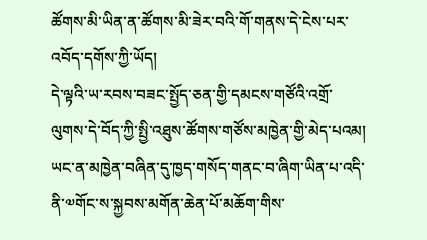ཚོགས་མི་ཡིན་ན་ཚོགས་མི་ཟེར་བའི་གོ་གནས་དེ་ངེས་པར་འབོད་དགོས་ཀྱི་ཡོད།
དེ་ལྟའི་ཡ་རབས་བཟང་སྤྱོད་ཅན་གྱི་དམངས་གཙོའི་འགྲོ་ལུགས་དེ་བོད་ཀྱི་སྤྱི་འཐུས་ཚོགས་གཙོས་མཁྱེན་གྱི་མེད་པའམ། ཡང་ན་མཁྱེན་བཞིན་དུ་ཁྱད་གསོད་གནང་བ་ཞིག་ཡིན་པ་འདི་ནི་༧གོང་ས་སྐྱབས་མགོན་ཆེན་པོ་མཆོག་གིས་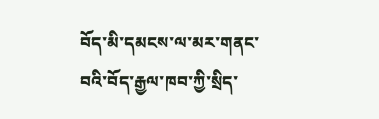བོད་མི་དམངས་ལ་མར་གནང་བའི་བོད་རྒྱལ་ཁབ་ཀྱི་སྲིད་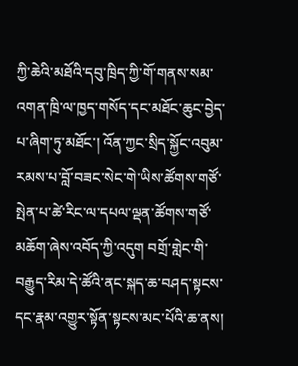ཀྱི་ཆེའི་མཐོའི་དབུ་ཁྲིད་ཀྱི་གོ་གནས་སམ་འགན་ཁྲི་ལ་ཁྱད་གསོད་དང་མཐོང་ཆུང་བྱེད་པ་ཞིག་ཏུ་མཐོང་། འོན་ཀྱང་སྲིད་སྐྱོང་འབུམ་རམས་པ་བློ་བཟང་སེང་གེ་ཡིས་ཚོགས་གཙོ་སྤེན་པ་ཚེ་རིང་ལ་དཔལ་ལྡན་ཚོགས་གཙོ་མཆོག་ཞེས་འབོད་ཀྱི་འདུག བགྲོ་གླེང་གི་བརྒྱུད་རིམ་དེ་ཚོའི་ནང་སྐད་ཆ་བཤད་སྟངས་དང་རྣམ་འགྱུར་སྟོན་སྟངས་མང་པོའི་ཆ་ནས།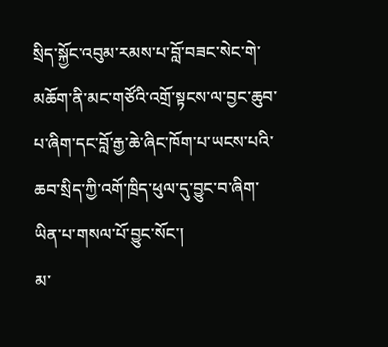སྲིད་སྐྱོང་འབུམ་རམས་པ་བློ་བཟང་སེང་གེ་མཆོག་ནི་མང་གཙོའི་འགྲོ་སྟངས་ལ་བྱང་ཆུབ་པ་ཞིག་དང་བློ་རྒྱ་ཆེ་ཞིང་ཁོག་པ་ཡངས་པའི་ཆབ་སྲིད་ཀྱི་འགོ་ཁྲིད་ཕུལ་དུ་བྱུང་བ་ཞིག་ཡིན་པ་གསལ་པོ་བྱུང་སོང་།
མ་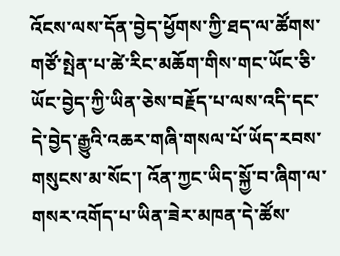འོངས་ལས་དོན་བྱེད་ཕྱོགས་ཀྱི་ཐད་ལ་ཚོགས་གཙོ་སྤེན་པ་ཚེ་རིང་མཆོག་གིས་གང་ཡོང་ཅི་ཡོང་བྱེད་ཀྱི་ཡིན་ཅེས་བརྗོད་པ་ལས་འདི་དང་དེ་བྱེད་རྒྱུའི་འཆར་གཞི་གསལ་པོ་ཡོད་རབས་གསུངས་མ་སོང་། འོན་ཀྱང་ཡིད་སྐྱོ་བ་ཞིག་ལ་གསར་འགོད་པ་ཡིན་ཟེར་མཁན་དེ་ཚོས་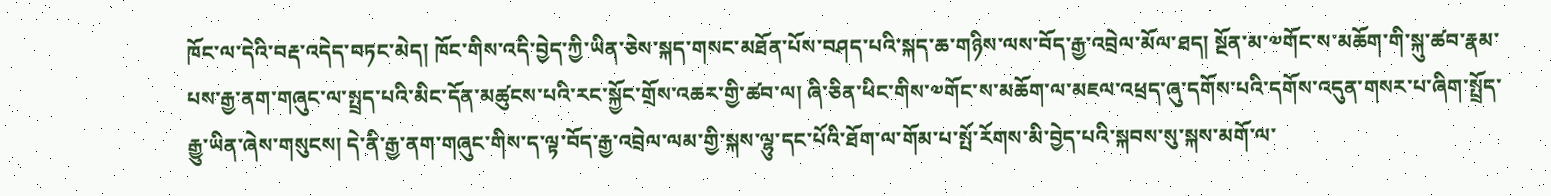ཁོང་ལ་དེའི་བརྡ་འདེད་བཏང་མེད། ཁོང་གིས་འདི་བྱེད་ཀྱི་ཡིན་ཅེས་སྐད་གསང་མཐོན་པོས་བཤད་པའི་སྐད་ཆ་གཉིས་ལས་བོད་རྒྱ་འབྲེལ་མོལ་ཐད། སྔོན་མ་༧གོང་ས་མཆོག་གི་སྐུ་ཚབ་རྣམ་པས་རྒྱ་ནག་གཞུང་ལ་སྤྲད་པའི་མིང་དོན་མཚུངས་པའི་རང་སྐྱོང་གྲོས་འཆར་གྱི་ཚབ་ལ། ཞི་ཅིན་ཕིང་གིས་༧གོང་ས་མཆོག་ལ་མཇལ་འཕྲད་ཞུ་དགོས་པའི་དགོས་འདུན་གསར་པ་ཞིག་སྤྲོད་རྒྱུ་ཡིན་ཞེས་གསུངས། དེ་ནི་རྒྱ་ནག་གཞུང་གིས་ད་ལྟ་བོད་རྒྱ་འབྲེལ་ལམ་གྱི་སྐས་ལྷུ་དང་པོའི་ཐོག་ལ་གོམ་པ་སྤོ་རོགས་མི་བྱེད་པའི་སྐབས་སུ་སྐས་མགོ་ལ་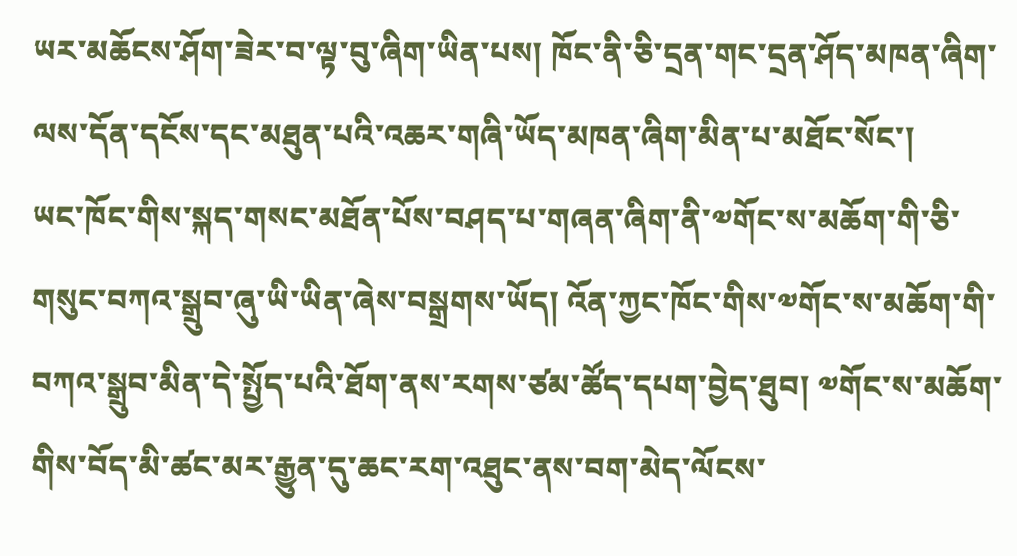ཡར་མཆོངས་ཤོག་ཟེར་བ་ལྟ་བུ་ཞིག་ཡིན་པས། ཁོང་ནི་ཅི་དྲན་གང་དྲན་ཤོད་མཁན་ཞིག་ལས་དོན་དངོས་དང་མཐུན་པའི་འཆར་གཞི་ཡོད་མཁན་ཞིག་མིན་པ་མཐོང་སོང་།
ཡང་ཁོང་གིས་སྐད་གསང་མཐོན་པོས་བཤད་པ་གཞན་ཞིག་ནི་༧གོང་ས་མཆོག་གི་ཅི་གསུང་བཀའ་སྒྲུབ་ཞུ་ཡི་ཡིན་ཞེས་བསྒྲགས་ཡོད། འོན་ཀྱང་ཁོང་གིས་༧གོང་ས་མཆོག་གི་བཀའ་སྒྲུབ་མིན་དེ་སྤྱོད་པའི་ཐོག་ནས་རགས་ཙམ་ཚོད་དཔག་བྱེད་ཐུབ། ༧གོང་ས་མཆོག་གིས་བོད་མི་ཚང་མར་རྒྱུན་དུ་ཆང་རག་འཐུང་ནས་བག་མེད་ལོངས་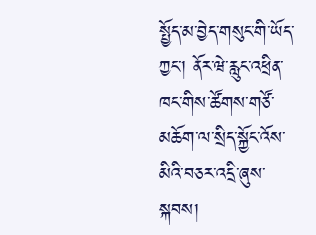སྤྱོད་མ་བྱེད་གསུང་གི་ཡོད་ཀྱང་། ནོར་ཝེ་རླུང་འཕྲིན་ཁང་གིས་ཚོགས་གཙོ་མཆོག་ལ་སྲིད་སྐྱོང་འོས་མིའི་བཅར་འདྲི་ཞུས་སྐབས།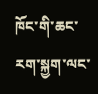ཁོང་གི་ཆང་རག་སྐྱག་ལང་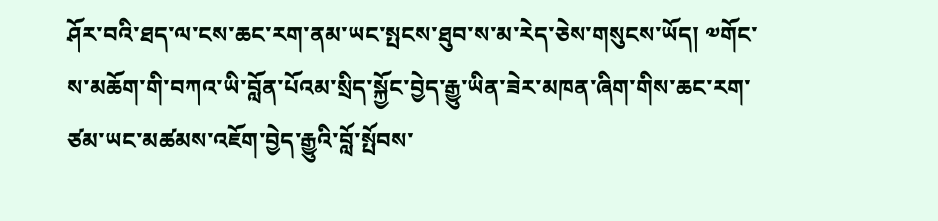ཤོར་བའི་ཐད་ལ་ངས་ཆང་རག་ནམ་ཡང་སྤངས་ཐུབ་ས་མ་རེད་ཅེས་གསུངས་ཡོད། ༧གོང་ས་མཆོག་གི་བཀའ་ཡི་བློན་པོའམ་སྲིད་སྐྱོང་བྱེད་རྒྱུ་ཡིན་ཟེར་མཁན་ཞིག་གིས་ཆང་རག་ཙམ་ཡང་མཚམས་འཇོག་བྱེད་རྒྱུའི་བློ་སྤོབས་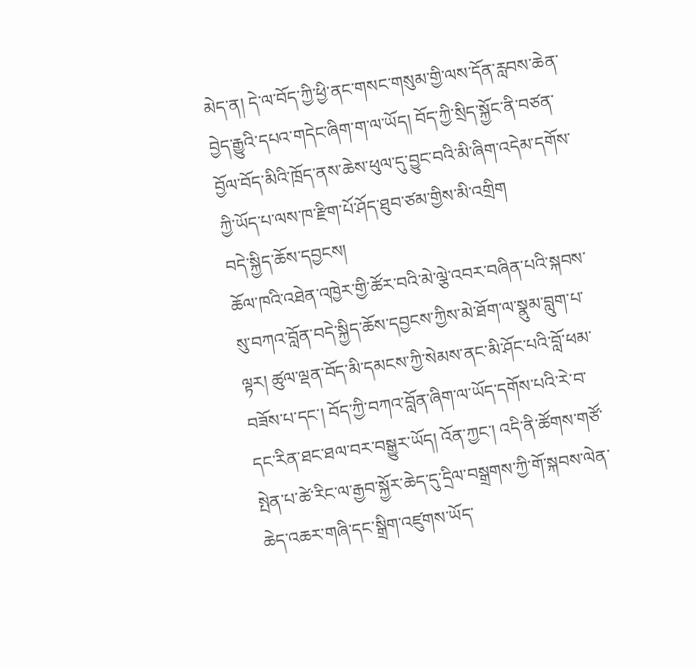མེད་ན། དེ་ལ་བོད་ཀྱི་ཕྱི་ནང་གསང་གསུམ་གྱི་ལས་དོན་རླབས་ཆེན་བྱེད་རྒྱུའི་དཔའ་གདེང་ཞིག་ག་ལ་ཡོད། བོད་ཀྱི་སྲིད་སྐྱོང་ནི་བཙན་བྱོལ་བོད་མིའི་ཁྲོད་ནས་ཆེས་ཕུལ་དུ་བྱུང་བའི་མི་ཞིག་འདེམ་དགོས་ཀྱི་ཡོད་པ་ལས་ཁ་རྫིག་པོ་ཤོད་ཐུབ་ཙམ་གྱིས་མི་འགྲིག
བདེ་སྐྱིད་ཆོས་དབྱངས།
ཆོལ་ཁའི་འཐེན་འཁྱེར་གྱི་ཚོར་བའི་མེ་ལྕེ་འབར་བཞིན་པའི་སྐབས་སུ་བཀའ་བློན་བདེ་སྐྱིད་ཆོས་དབྱངས་ཀྱིས་མེ་ཐོག་ལ་སྣུམ་བླུག་པ་ལྟར། ཚུལ་ལྡན་བོད་མི་དམངས་ཀྱི་སེམས་ནང་མི་ཤོང་པའི་བློ་ཕམ་བཟོས་པ་དང་། བོད་ཀྱི་བཀའ་བློན་ཞིག་ལ་ཡོད་དགོས་པའི་རེ་བ་དང་རིན་ཐང་ཐལ་བར་བསྒྱུར་ཡོད། འོན་ཀྱང་། འདི་ནི་ཚོགས་གཙོ་སྤེན་པ་ཚེ་རིང་ལ་རྒྱབ་སྐྱོར་ཆེད་དུ་དྲིལ་བསྒྲགས་ཀྱི་གོ་སྐབས་ལེན་ཆེད་འཆར་གཞི་དང་སྒྲིག་འཛུགས་ཡོད་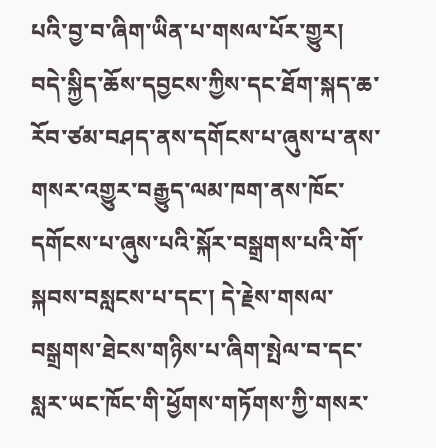པའི་བྱ་བ་ཞིག་ཡིན་པ་གསལ་པོར་གྱུར། བདེ་སྐྱིད་ཆོས་དབྱངས་ཀྱིས་དང་ཐོག་སྐད་ཆ་རོབ་ཙམ་བཤད་ནས་དགོངས་པ་ཞུས་པ་ནས་གསར་འགྱུར་བརྒྱུད་ལམ་ཁག་ནས་ཁོང་དགོངས་པ་ཞུས་པའི་སྐོར་བསྒྲགས་པའི་གོ་སྐབས་བསླངས་པ་དང་། དེ་རྗེས་གསལ་བསྒྲགས་ཐེངས་གཉིས་པ་ཞིག་སྤེལ་བ་དང་སླར་ཡང་ཁོང་གི་ཕྱོགས་གཏོགས་ཀྱི་གསར་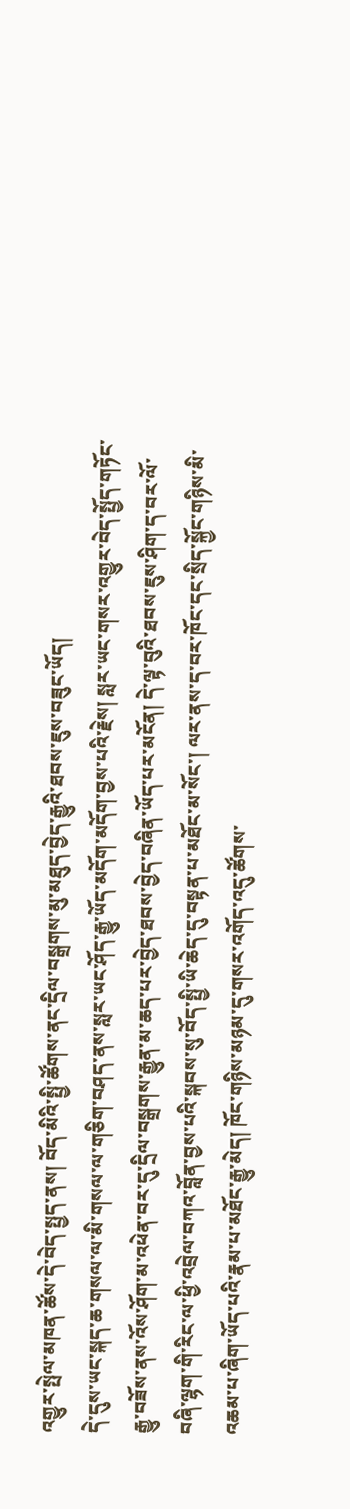འགྱུར་སྤེལ་མཁན་ཚོས་དེ་བེད་སྤྱད་ནས། བོད་མིའི་སྤྱི་ཚོགས་ནང་དྲིལ་བསྒྲགས་མུ་མཐུད་བྱེད་རྒྱུའི་ཐབས་ཇུས་བཟུང་ཡོད།
དེ་དུས་ཡང་སྐད་ཆ་གསལ་ལ་མི་གསལ་ལ་གཅིག་བཤད་ནས་སླར་ཡང་ཤོད་རྒྱུ་ཡོད་མདོག་མདོག་བྱས་པའི་རྗེས། སླར་ཡང་གསར་འགྱུར་བེད་སྤྱོད་གཏོང་རྒྱུ་བཟོས་ནས་འོས་ཤོག་མ་འཕེན་བར་དུ་དྲིལ་བསྒྲགས་རྒྱུན་མ་ཆད་པར་བྱེད་ཐབས་བྱེད་བཞིན་ཡོད་པར་མངོན། དེ་ལྟ་བུའི་ཐབས་ཇུས་ཤིག་ད་བར་ལོ་བཞི་ལྷག་གི་རིང་ལ་ཕྱི་འབྲེལ་བཀའ་བློན་བྱས་པའི་སྐབས་སུ་བོད་སྤྱི་ཡི་ཆེད་དུ་བསྟན་པ་མཐོང་མ་སོང་། ལར་ནས་ད་བར་ཁོང་དང་སྲིད་སྐྱོང་གཉིས་མི་འཆམ་པ་ཞིག་ཡོད་པའི་རྣམ་པ་མཐོང་རྒྱུ་མེད། ཁོང་གཉིས་མཉམ་དུ་གསར་འགོད་འདུ་ཚོགས་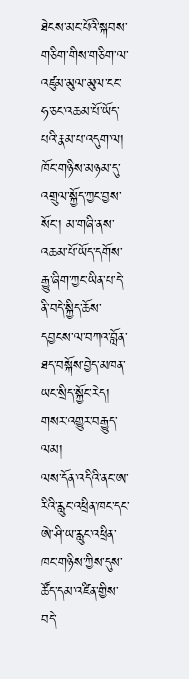ཐེངས་མང་པོའི་སྐབས་གཅིག་གིས་གཅིག་ལ་འཛུམ་མུལ་མུལ་ངང་ཧ་ཅང་འཆམ་པོ་ཡོད་པའི་རྣམ་པ་འདུག་ལ། ཁོང་གཉིས་མཉམ་དུ་འགྲུལ་སྐྱོད་ཀྱང་བྱས་སོང་། མ་གཞི་ནས་འཆམ་པོ་ཡོད་དགོས་རྒྱུ་ཞིག་ཀྱང་ཡིན་པ་དེ་ནི་བདེ་སྐྱིད་ཆོས་དབྱངས་ལ་བཀའ་བློན་ཐད་བསྐོས་བྱེད་མཁན་ཡང་སྲིད་སྐྱོང་རེད།
གསར་འགྱུར་བརྒྱུད་ལམ།
ལས་དོན་འདིའི་ནང་ཨ་རིའི་རླུང་འཕྲིན་ཁང་དང་ཨེ་ཤི་ཡ་རླུང་འཕྲིན་ཁང་གཉིས་ཀྱིས་དུས་ཚོད་དམ་འཛིན་གྱིས་བདེ་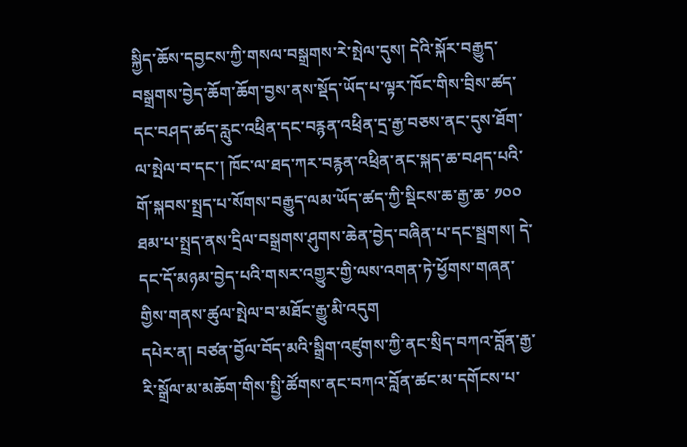སྐྱིད་ཆོས་དབྱངས་ཀྱི་གསལ་བསྒྲགས་རེ་སྤེལ་དུས། དེའི་སྐོར་བརྒྱུད་བསྒྲགས་བྱེད་ཆོག་ཆོག་བྱས་ནས་སྡོད་ཡོད་པ་ལྟར་ཁོང་གིས་བྲིས་ཚད་དང་བཤད་ཚད་རླུང་འཕྲིན་དང་བརྙན་འཕྲིན་དྲ་རྒྱ་བཅས་ནང་དུས་ཐོག་ལ་སྤེལ་བ་དང་། ཁོང་ལ་ཐད་ཀར་བརྙན་འཕྲིན་ནང་སྐད་ཆ་བཤད་པའི་གོ་སྐབས་སྤྲད་པ་སོགས་བརྒྱུད་ལམ་ཡོད་ཚད་ཀྱི་སྡིངས་ཆ་རྒྱ་ཆ་ ༡༠༠ ཐམ་པ་སྤྲད་ནས་དྲིལ་བསྒྲགས་ཤུགས་ཆེན་བྱེད་བཞིན་པ་དང་སྦྲགས། དེ་དང་དོ་མཉམ་བྱེད་པའི་གསར་འགྱུར་གྱི་ལས་འགན་ཏེ་ཕྱོགས་གཞན་གྱིས་གནས་ཚུལ་སྤེལ་བ་མཐོང་རྒྱུ་མི་འདུག
དཔེར་ན། བཙན་བྱོལ་བོད་མའི་སྒྲིག་འཛུགས་ཀྱི་ནང་སྲིད་བཀའ་བློན་རྒྱ་རི་སྒྲོལ་མ་མཆོག་གིས་སྤྱི་ཚོགས་ནང་བཀའ་བློན་ཚང་མ་དགོངས་པ་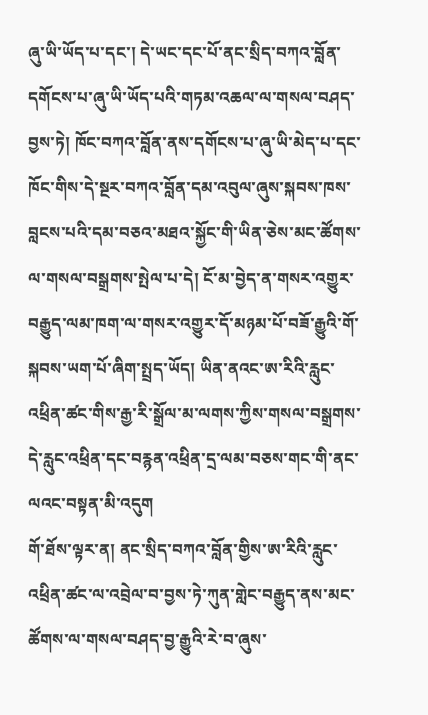ཞུ་ཡི་ཡོད་པ་དང་། དེ་ཡང་དང་པོ་ནང་སྲིད་བཀའ་བློན་དགོངས་པ་ཞུ་ཡི་ཡོད་པའི་གཏམ་འཆལ་ལ་གསལ་བཤད་བྱས་ཏེ། ཁོང་བཀའ་བློན་ནས་དགོངས་པ་ཞུ་ཡི་མེད་པ་དང་ཁོང་གིས་དེ་སྔར་བཀའ་བློན་དམ་འབུལ་ཞུས་སྐབས་ཁས་བླངས་པའི་དམ་བཅའ་མཐའ་སྐྱོང་གི་ཡིན་ཅེས་མང་ཚོགས་ལ་གསལ་བསྒྲགས་སྤེལ་པ་དེ། ངོ་མ་བྱེད་ན་གསར་འགྱུར་བརྒྱུད་ལམ་ཁག་ལ་གསར་འགྱུར་དོ་མཉམ་པོ་བཟོ་རྒྱུའི་གོ་སྐབས་ཡག་པོ་ཞིག་སྤྲད་ཡོད། ཡིན་ནའང་ཨ་རིའི་རླུང་འཕྲིན་ཚང་གིས་རྒྱ་རི་སྒྲོལ་མ་ལགས་ཀྱིས་གསལ་བསྒྲགས་དེ་རླུང་འཕྲིན་དང་བརྙན་འཕྲིན་དྲ་ལམ་བཅས་གང་གི་ནང་ལའང་བསྟན་མི་འདུག
གོ་ཐོས་ལྟར་ན། ནང་སྲིད་བཀའ་བློན་གྱིས་ཨ་རིའི་རླུང་འཕྲིན་ཚང་ལ་འབྲེལ་བ་བྱས་ཏེ་ཀུན་གླེང་བརྒྱུད་ནས་མང་ཚོགས་ལ་གསལ་བཤད་བྱ་རྒྱུའི་རེ་བ་ཞུས་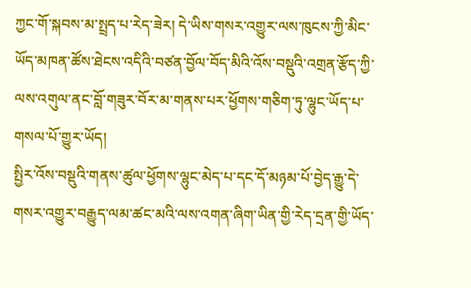ཀྱང་གོ་སྐབས་མ་སྤྲད་པ་རེད་ཟེར། དེ་ཡིས་གསར་འགྱུར་ལས་ཁུངས་ཀྱི་མིང་ཡོད་མཁན་ཚོས་ཐེངས་འདིའི་བཙན་བྱོལ་བོད་མིའི་འོས་བསྡུའི་འགྲན་རྩོད་ཀྱི་ལས་འགུལ་ནང་བློ་གཟུར་བོར་མ་གནས་པར་ཕྱོགས་གཅིག་ཏུ་ལྷུང་ཡོད་པ་གསལ་པོ་གྱུར་ཡོད།
སྤྱིར་འོས་བསྡུའི་གནས་ཚུལ་ཕྱོགས་ལྷུང་མེད་པ་དང་དོ་མཉམ་པོ་བྱེད་རྒྱུ་དེ་གསར་འགྱུར་བརྒྱུད་ལམ་ཚང་མའི་ལས་འགན་ཞིག་ཡིན་གྱི་རེད་དྲན་གྱི་ཡོད་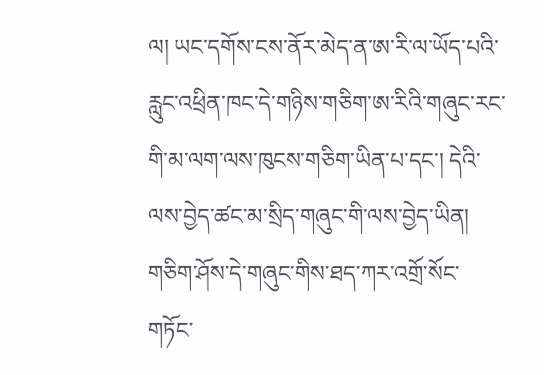ལ། ཡང་དགོས་ངས་ནོར་མེད་ན་ཨ་རི་ལ་ཡོད་པའི་རླུང་འཕྲིན་ཁང་དེ་གཉིས་གཅིག་ཨ་རིའི་གཞུང་རང་གི་མ་ལག་ལས་ཁུངས་གཅིག་ཡིན་པ་དང་། དེའི་ལས་བྱེད་ཚང་མ་སྲིད་གཞུང་གི་ལས་བྱེད་ཡིན། གཅིག་ཤོས་དེ་གཞུང་གིས་ཐད་ཀར་འགྲོ་སོང་གཏོང་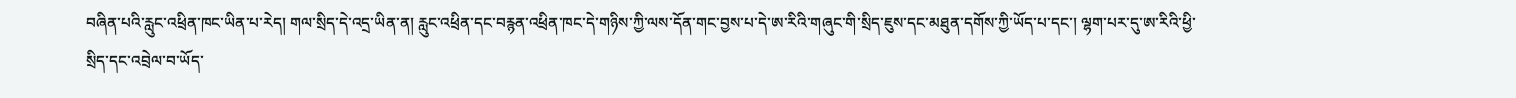བཞིན་པའི་རླུང་འཕྲིན་ཁང་ཡིན་པ་རེད། གལ་སྲིད་དེ་འདྲ་ཡིན་ན། རླུང་འཕྲིན་དང་བརྙན་འཕྲིན་ཁང་དེ་གཉིས་ཀྱི་ལས་དོན་གང་བྱས་པ་དེ་ཨ་རིའི་གཞུང་གི་སྲིད་ཇུས་དང་མཐུན་དགོས་ཀྱི་ཡོད་པ་དང་། ལྷག་པར་དུ་ཨ་རིའི་ཕྱི་སྲིད་དང་འབྲེལ་བ་ཡོད་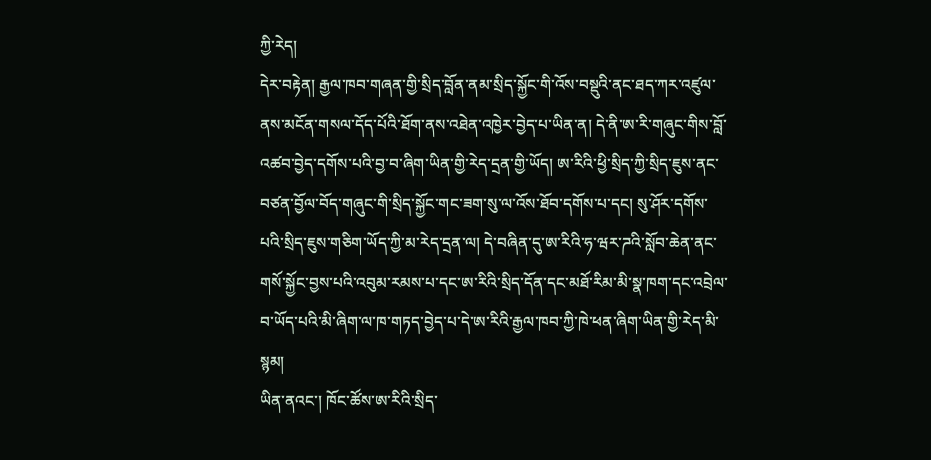ཀྱི་རེད།
དེར་བརྟེན། རྒྱལ་ཁབ་གཞན་གྱི་སྲིད་བློན་ནམ་སྲིད་སྐྱོང་གི་འོས་བསྡུའི་ནང་ཐད་ཀར་འཛུལ་ནས་མངོན་གསལ་དོད་པོའི་ཐོག་ནས་འཐེན་འཁྱེར་བྱེད་པ་ཡིན་ན། དེ་ནི་ཨ་རི་གཞུང་གིས་བློ་འཚབ་བྱེད་དགོས་པའི་བྱ་བ་ཞིག་ཡིན་གྱི་རེད་དྲན་གྱི་ཡོད། ཨ་རིའི་ཕྱི་སྲིད་ཀྱི་སྲིད་ཇུས་ནང་བཙན་བྱོལ་བོད་གཞུང་གི་སྲིད་སྐྱོང་གང་ཟག་སུ་ལ་འོས་ཐོབ་དགོས་པ་དང། སུ་ཤོར་དགོས་པའི་སྲིད་ཇུས་གཅིག་ཡོད་ཀྱི་མ་རེད་དྲན་ལ། དེ་བཞིན་དུ་ཨ་རིའི་ཧ་ཝར་ཌའི་སློབ་ཆེན་ནང་གསོ་སྐྱོང་བྱས་པའི་འབུམ་རམས་པ་དང་ཨ་རིའི་སྲིད་དོན་དང་མཐོ་རིམ་མི་སྣ་ཁག་དང་འབྲེལ་བ་ཡོད་པའི་མི་ཞིག་ལ་ཁ་གཏད་བྱེད་པ་དེ་ཨ་རིའི་རྒྱལ་ཁབ་ཀྱི་ཁེ་ཕན་ཞིག་ཡིན་གྱི་རེད་མི་སྙམ།
ཡིན་ནའང་། ཁོང་ཚོས་ཨ་རིའི་སྲིད་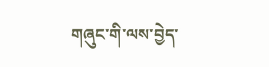གཞུང་གི་ལས་བྱེད་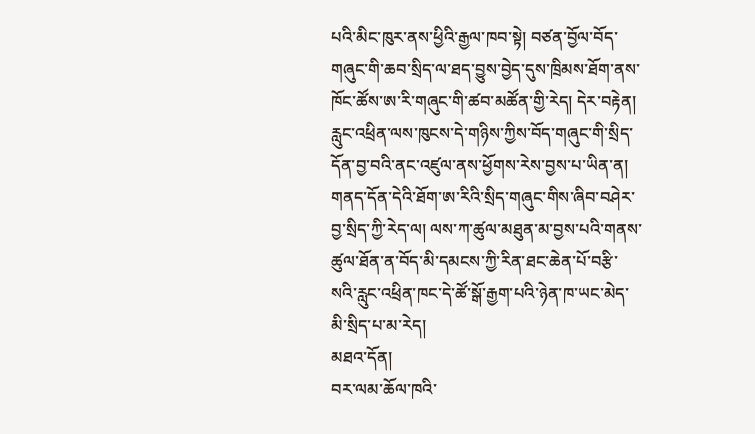པའི་མིང་ཁུར་ནས་ཕྱིའི་རྒྱལ་ཁབ་སྟེ། བཙན་བྱོལ་བོད་གཞུང་གི་ཆབ་སྲིད་ལ་ཐད་བྱུས་བྱེད་དུས་ཁྲིམས་ཐོག་ནས་ཁོང་ཚོས་ཨ་རི་གཞུང་གི་ཚབ་མཚོན་གྱི་རེད། དེར་བརྟེན། རླུང་འཕྲིན་ལས་ཁུངས་དེ་གཉིས་ཀྱིས་བོད་གཞུང་གི་སྲིད་དོན་བྱ་བའི་ནང་འཛུལ་ནས་ཕྱོགས་རེས་བྱས་པ་ཡིན་ན། གནད་དོན་དེའི་ཐོག་ཨ་རིའི་སྲིད་གཞུང་གིས་ཞིབ་བཤེར་བྱ་སྲིད་ཀྱི་རེད་ལ། ལས་ཀ་ཚུལ་མཐུན་མ་བྱས་པའི་གནས་ཚུལ་ཐོན་ན་བོད་མི་དམངས་ཀྱི་རིན་ཐང་ཆེན་པོ་བརྩི་སའི་རླུང་འཕྲིན་ཁང་དེ་ཚོ་སྒོ་རྒྱག་པའི་ཉེན་ཁ་ཡང་མེད་མི་སྲིད་པ་མ་རེད།
མཐའ་དོན།
བར་ལམ་ཆོལ་ཁའི་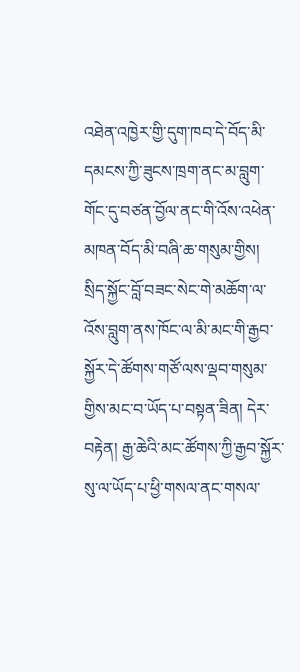འཐེན་འཁྱེར་གྱི་དུག་ཁབ་དེ་བོད་མི་དམངས་ཀྱི་ཟུངས་ཁྲག་ནང་མ་བླུག་གོང་དུ་བཙན་བྱོལ་ནང་གི་འོས་འཕེན་མཁན་བོད་མི་བཞི་ཆ་གསུམ་གྱིས། སྲིད་སྐྱོང་བློ་བཟང་སེང་གེ་མཆོག་ལ་འོས་བླུག་ནས་ཁོང་ལ་མི་མང་གི་རྒྱབ་སྐྱོར་དེ་ཚོགས་གཙོ་ལས་ལྡབ་གསུམ་གྱིས་མང་བ་ཡོད་པ་བསྟན་ཟིན། དེར་བརྟེན། རྒྱ་ཆེའི་མང་ཚོགས་ཀྱི་རྒྱབ་སྐྱོར་སུ་ལ་ཡོད་པ་ཕྱི་གསལ་ནང་གསལ་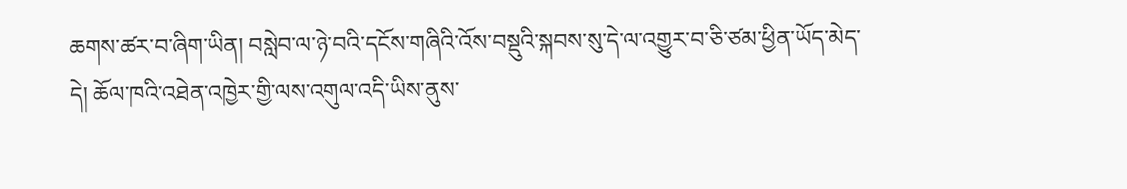ཆགས་ཚར་བ་ཞིག་ཡིན། བསླེབ་ལ་ཉེ་བའི་དངོས་གཞིའི་འོས་བསྡུའི་སྐབས་སུ་དེ་ལ་འགྱུར་བ་ཅི་ཙམ་ཕྱིན་ཡོད་མེད་དེ། ཆོལ་ཁའི་འཐེན་འཁྱེར་གྱི་ལས་འགུལ་འདི་ཡིས་ནུས་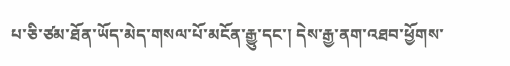པ་ཅི་ཙམ་ཐོན་ཡོད་མེད་གསལ་པོ་མངོན་རྒྱུ་དང་། དེས་རྒྱ་ནག་འཐབ་ཕྱོགས་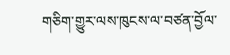གཅིག་གྱུར་ལས་ཁུངས་ལ་བཙན་བྱོལ་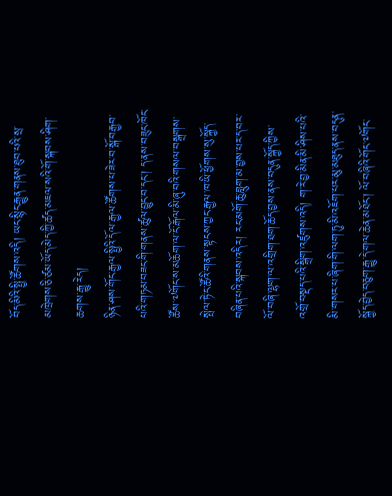བོད་མིའི་སྤྱི་ཚོགས་འདི། ཡང་སྙིང་རྒྱུན་གནས་ཐུབ་པའི་སྲ་མཁྲེགས་ཅི་ཙམ་ཡོད་མེད་ཀྱི་ཚད་མཇལ་སའི་གོ་སྐབས་ཤིག་ཆགས་རྒྱུ་རེད།
ཉིན་ཤས་གོང་རྒྱལ་སྤྱིའི་དོལ་རྒྱལ་ཚོགས་པ་ཟེར་བ་སྒོ་བརྒྱབ་པའི་གཏམ་བཟང་གི་གནས་ཚུལ་བྱུང་བ་དང་། ད་ནས་བཟུང་ཁོང་ཚོས་༧གོང་ས་མཆོག་ལ་ངོ་རྒོལ་མི་ཞུ་བའི་གསལ་བསྒྲགས་སྤེལ་ཏེ་ང་ཚོའི་གནས་སྟངས་ཀྱང་རྒྱལ་ཁ་ཡི་ཕྱོགས་སུ་སྐྱོད་བཞིན་པའི་སྐབས་འདིར། རང་མགོ་ཆུ་བླུག་མ་བྱས་པར་ད་བར་ལོ་བཞི་ལྷག་ལ་འགྲིག་ཐག་ཆོད་བྱས་ནས་བདུན་སྐྱོད་ཀྱིས་འགྲོ་བསྡད་པའི་སྒྲིག་འཛུགས་འདི། ག་རེ་བྱ་མིན་མི་ཤིས་པའི་མི་གསར་པ་ཞིག་གི་ལག་ཏུ་མི་འཇོག་པར་མུ་མཐུད་ནས་བདུན་སྐྱོད་བྱེད་བཅུག་རྒྱུ་དེ་གལ་ཆེན་མཐོང་། ལོ་བཞིའི་གོང་༧གོང་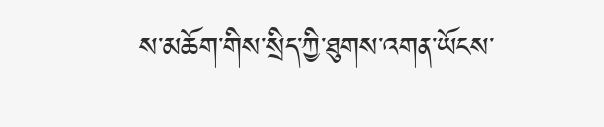ས་མཆོག་གིས་སྲིད་ཀྱི་ཐུགས་འགན་ཡོངས་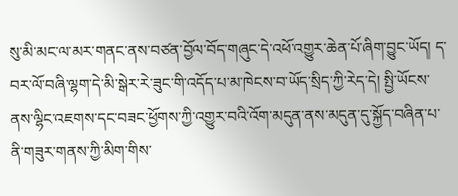སུ་མི་མང་ལ་མར་གནང་ནས་བཙན་བྱོལ་བོད་གཞུང་དེ་འཕོ་འགྱུར་ཆེན་པོ་ཞིག་བྱུང་ཡོད། ད་བར་ལོ་བཞི་ལྷག་དེ་མི་སྒེར་རེ་ཟུང་གི་འདོད་པ་མ་ཁེངས་བ་ཡོད་སྲིད་ཀྱི་རེད་དེ། སྤྱི་ཡོངས་ནས་ལྷིང་འཇགས་དང་བཟང་ཕྱོགས་ཀྱི་འགྱུར་བའི་འོག་མདུན་ནས་མདུན་དུ་སྐྱོད་བཞིན་པ་ནི་གཟུར་གནས་ཀྱི་མིག་གིས་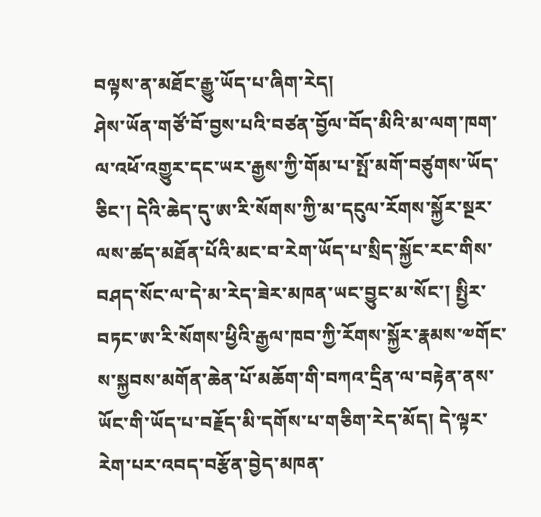བལྟས་ན་མཐོང་རྒྱུ་ཡོད་པ་ཞིག་རེད།
ཤེས་ཡོན་གཙོ་བོ་བྱས་པའི་བཙན་བྱོལ་བོད་མིའི་མ་ལག་ཁག་ལ་འཕོ་འགྱུར་དང་ཡར་རྒྱས་ཀྱི་གོམ་པ་སྤོ་མགོ་བཙུགས་ཡོད་ཅིང་། དེའི་ཆེད་དུ་ཨ་རི་སོགས་ཀྱི་མ་དངུལ་རོགས་སྐྱོར་སྔར་ལས་ཚད་མཐོན་པོའི་མང་བ་རེག་ཡོད་པ་སྲིད་སྐྱོང་རང་གིས་བཤད་སོང་ལ་དེ་མ་རེད་ཟེར་མཁན་ཡང་བྱུང་མ་སོང་། སྤྱིར་བཏང་ཨ་རི་སོགས་ཕྱིའི་རྒྱལ་ཁབ་ཀྱི་རོགས་སྐྱོར་རྣམས་༧གོང་ས་སྐྱབས་མགོན་ཆེན་པོ་མཆོག་གི་བཀའ་དྲིན་ལ་བརྟེན་ནས་ཡོང་གི་ཡོད་པ་བརྗོད་མི་དགོས་པ་གཅིག་རེད་མོད། དེ་ལྟར་རེག་པར་འབད་བརྩོན་བྱེད་མཁན་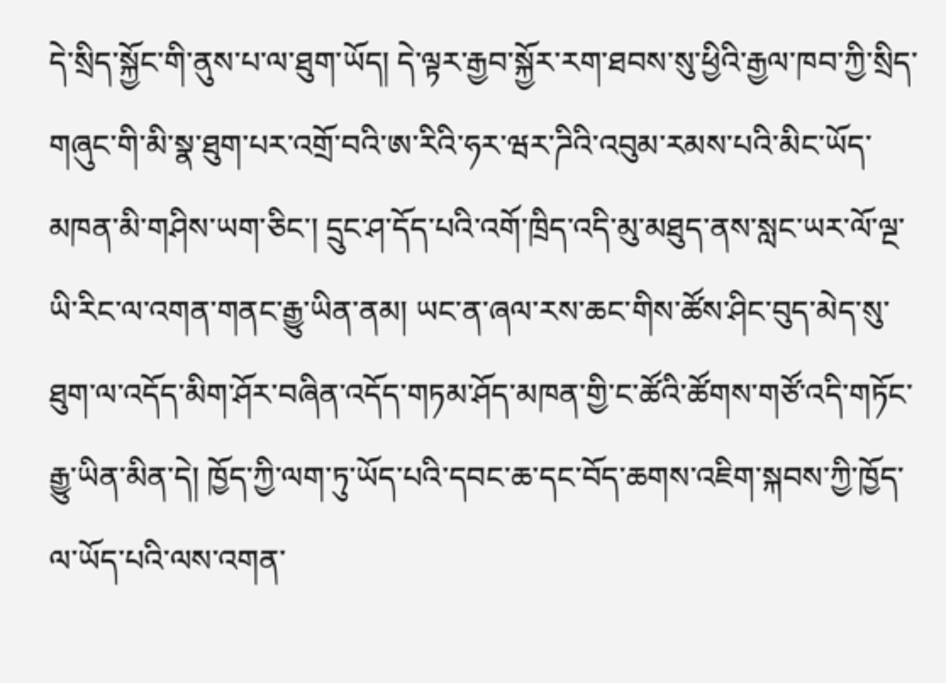དེ་སྲིད་སྐྱོང་གི་ནུས་པ་ལ་ཐུག་ཡོད། དེ་ལྟར་རྒྱབ་སྐྱོར་རག་ཐབས་སུ་ཕྱིའི་རྒྱལ་ཁབ་ཀྱི་སྲིད་གཞུང་གི་མི་སྣ་ཐུག་པར་འགྲོ་བའི་ཨ་རིའི་ཧར་ཝར་ཌིའི་འབུམ་རམས་པའི་མིང་ཡོད་མཁན་མི་གཤིས་ཡག་ཅིང་། དྲུང་ཤ་དོད་པའི་འགོ་ཁྲིད་འདི་མུ་མཐུད་ནས་སླང་ཡར་ལོ་ལྔ་ཡི་རིང་ལ་འགན་གནང་རྒྱུ་ཡིན་ནམ། ཡང་ན་ཞལ་རས་ཆང་གིས་ཚོས་ཤིང་བུད་མེད་སུ་ཐུག་ལ་འདོད་མིག་ཤོར་བཞིན་འདོད་གཏམ་ཤོད་མཁན་གྱི་ང་ཚོའི་ཚོགས་གཙོ་འདི་གཏོང་རྒྱུ་ཡིན་མིན་དེ། ཁྱོད་ཀྱི་ལག་ཏུ་ཡོད་པའི་དབང་ཆ་དང་བོད་ཆགས་འཇིག་སྐབས་ཀྱི་ཁྱོད་ལ་ཡོད་པའི་ལས་འགན་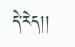དེ་རེད།།